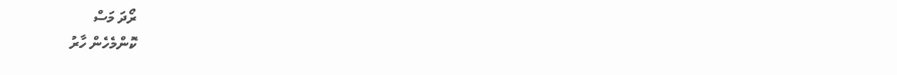ރޯދަ މަސް
ކޮންމެހެން ހާރު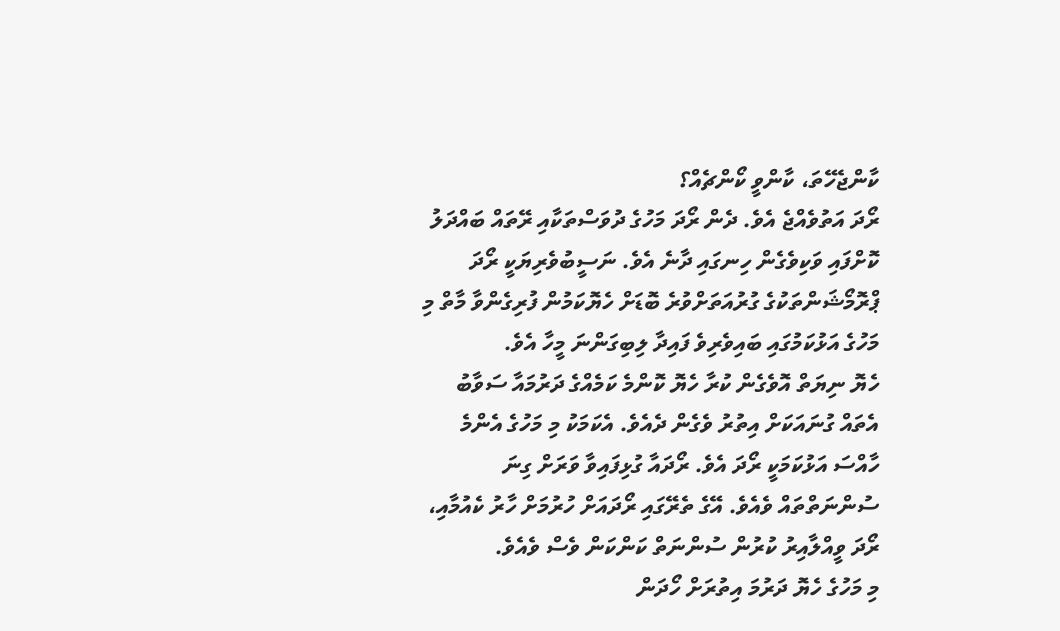ކާންޖެހޭތަ، ކާންވީ ކޯންޗެއް؟
ރޯދަ އަތުވެއްޖެ އެވެ. ދެން ރޯދަ މަހުގެ ދުވަސްތަކާއި ރޭތައް ބައްދަލު ކޮށްފައި ވަކިވެގެން ހިނގައި ދާނެ އެވެ. ނަސީބުވެރިޔަކީ ރޯދަ ޕްރޮމޯޝަންތަކުގެ ގުރުއަތަށްވުރެ ބޮޑަށް ހެޔޮކަމުން ފުރިގެންވާ މާތް މި މަހުގެ އަޅުކަމުގައި ބައިވެރިވެ ފައިދާ ލިބިގަންނަ މީހާ އެވެ.
ހެޔޮ ނިޔަތް އޮވެގެން ކުރާ ހެޔޮ ކޮންމެ ކަމެއްގެ ދަރުމައާ ސަވާބު އެތައް ގުނައަކަށް އިތުރު ވެގެން ދެއެވެ. އެކަމަކު މި މަހުގެ އެންމެ ހާއްސަ އަޅުކަމަކީ ރޯދަ އެވެ. ރޯދައާ ގުޅިފައިވާ ވަރަށް ގިނަ ސުންނަތްތައް ވެއެވެ. އޭގެ ތެރޭގައި ރޯދައަށް ހުރުމަށް ހާރު ކެއުމާއި، ރޯދަ ވީއްލާއިރު ކުރުން ސުންނަތް ކަންކަން ވެސް ވެއެވެ.
މި މަހުގެ ހެޔޮ ދަރުމަ އިތުރަށް ހޯދަން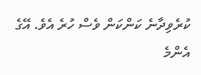ކުރެވިދާނެ ކަންކަން ވެސް ހުރެ އެވެ. އޭގެ އެންމެ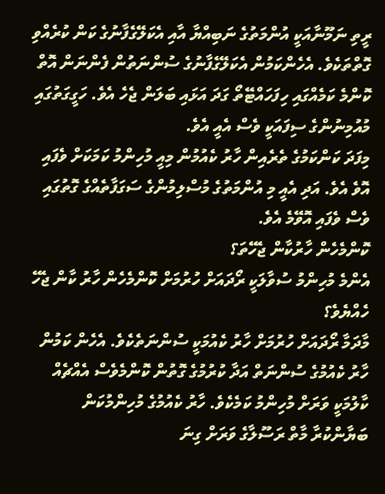ރީތި ނަމޫނާއަކީ އުންމަތުގެ ނަބިއްޔާ އާއި އެކަލޭގެފާނުގެ ކަން ކުރެއްވި ގޮތްތަކެވެ. އެހެންކަމުން އެކަލޭގެފާނުގެ ސުންނަތުން ފެންނަން އޮތް ކޮންމެ ކަމެއްގައި ހިފަހައްޓޭތޯ ގަދަ އަޅައި ބަލަން ޖެހެ އެވެ. ހަގީގަތުގައި މުއުމިނުންގެ ސިފައަކީ ވެސް އެއީ އެވެ.
މިފަދަ ކަންކަމުގެ ތެރެއިން ހާރު ކެއުމުން މިއީ މުހިންމު ކަމަކަށް ވެފައި އޮވެ އެވެ. އަދި އެއީ މި އުންމަތުގެ މުސްލިމުންގެ ސަގަފާތެއްގެ ގޮތުގައި ވެސް ވެފައި އޮވޭމެ އެވެ.
ކޮންމެހެން ހާރުކާން ޖެހޭތަ؟
އެންމެ މުހިންމު ސުވާލަކީ ރޯދައަށް ހުރުމަށް ކޮންމެހެން ހާރު ކާން ޖެހޭ ހެއްޔެވެ؟
މާދަމާ ރޯދައަށް ހުރުމަށް ހާރު ކެއުމަކީ ސުންނަތެކެވެ. އެހެން ކަމުން ހާރު ކެއުމުގެ ސުންނަތް އަދާ ކުރުމުގެ ގޮތުން ކޮންމެވެސް އެއްޗެއް ކާލުމަކީ ވަރަށް މުހިންމު ކަމެކެވެ. ހާރު ކެއުމުގެ މުހިންމުކަން ބަޔާންކުރާ މާތް ރަސޫލާގެ ވަރަށް ގިނަ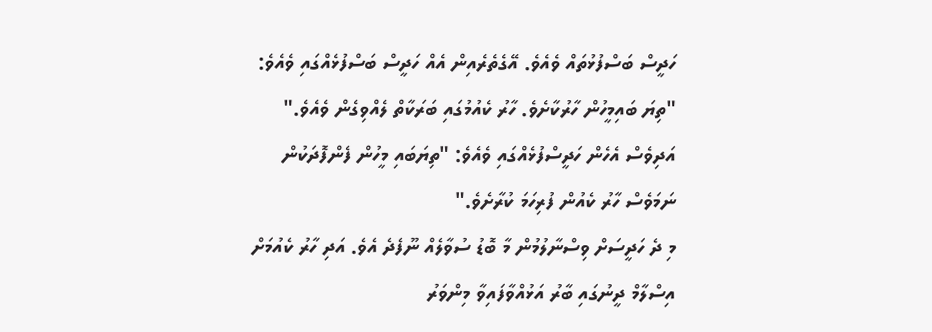ހަދީސް ބަސްފުޅުތައް ވެއެވެ. އޭގެތެރެއިން އެއް ހަދީސް ބަސްފުޅެއްގައި ވެއެވެ:
"ތިޔަ ބައިމީހުން ހާރުކާށެވެ. ހާރު ކެއުމުގައި ބަރަކާތް ލެއްވިގެން ވެއެވެ."
އަދިވެސް އެހެން ހަދީސްފުޅެއްގައި ވެއެވެ: "ތިޔަބައި މީހުން ފެންފޮދަކުން ނަމަވެސް ހާރު ކެއުން ފުރިހަމަ ކުރާށެވެ."
މި ދެ ހަދީސަށް ވިސްނާލުމުން މާ ބޮޑު ސުވާލެއް ނޫފެދެ އެވެ. އަދި ހާރު ކެއުމަށް އިސްލާމް ދީނުގައި ބާރު އަޅުއްވާފައިވާ މިންވަރު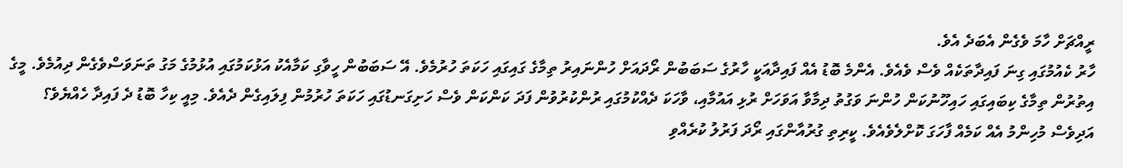ރީއްޗަށް ހާމަ ވެގެން އެބަދެ އެވެ.
ހާރު ކެއުމުގައި ގިނަ ފައިދާތަކެއް ވެސް ވެއެވެ. އެންމެ ބޮޑު އެއް ފައިދާއަކީ ހާރުގެ ސަބަބުން ރޯދައަށް ހުންނައިރު ތިމާގެ ގައިގައި ހަކަތަ ހުރުމެވެ. އޭ ސަބަބުން ހީވާގި ކަމާއެކު އަޅުކަމުގައި އުޅުމުގެ މަގު ތަނަވަސްވެގެން ދިއުމެވެ. މީގެ އިތުރުން ތިމާގެ ކިބައިގައި ހައިހޫނުކަން ހުންނަ ވަގުތު ދިމާވާ އަވަހަށް ރުޅި އައުމާއި، ވާހަކަ ދެއްކުމުގައި ރުންކުރުވުން ފަދަ ކަންކަން ވެސް ހަށިގަނޑުގައި ހަކަތަ ހުރުމުން ފިލައިގެން ދެއެވެ. މިއީ ކިހާ ބޮޑު ދެ ފައިދާ ހެއްޔެވެ؟
އަދިވެސް މުހިންމު އެއް ކަމެއް ފާހަގަ ކޮށްލެވެއެވެ. ކީރިތި ގުރުއާންގައި ރޯދަ ފަރުލު ކުރެއްވި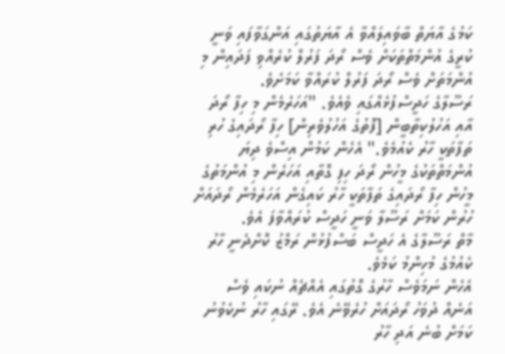ކަމުގެ އާޔަތް ބާވައިލައްވާ އެ އާޔަތުގައި އަންގަވާފައި ވަނީ ކުރީގެ އުންމަތްތަކަށް ވެސް ރޯދަ ފަރުލް ކުރެއްވި ފަދައިން މި އުންމަތަށް ވެސް ރޯދަ ފަރުލް ކުރައްވާ ކަމަށެވެ.
ރަސޫލާގެ ހަދީސްފުޅެއްގައި ވެއެވެ. "އަހަރެމެން މި ހިފާ ރޯދަ އާއި އަހުލުކިތާބީން [ފޮތުގެ އަހުލުވެރިން] ހިފާ ރޯދައިގެ ހުރި ތަފާތަކީ ހާރު ކެއުމެވެ." އެހެން ކަމުން އިސްވެ ދިޔަ އުންމަތްތަކުގެ މީހުން ރޯދަ ހިފި ގޮތާއި އަހަރެން މި އުންމަތުގެ މީހުން ހިފާ ރޯދައިގެ ތަފާތަކީ ހާރު ކައިގެން އަހަރެމެން ރޯދައަށް ހުރުން ކަމަށް ރަސޫލާ ވަނީ ހަދީސް ކުރައްވާފަ އެވެ.
މާތް ރަސޫލާގެ އެ ހަދީސް ބަސްފުޅުން ރަމްޒު ކޮށްދެނީ ހާރު ކެއުމުގެ މުހިންމު ކަމެވެ.
އެހެން ނަމަވެސް ހާރުގެ ގޮތުގައި އެއްޗެއް ނުކައި ވެސް އަނެއް ދުވަހު ރޯދައަށް ހުރެވޭނެ އެވެ. ރޭގައި ހާރު ނުކެވުނު ކަމަށް ބުނެ އަދި ހާރު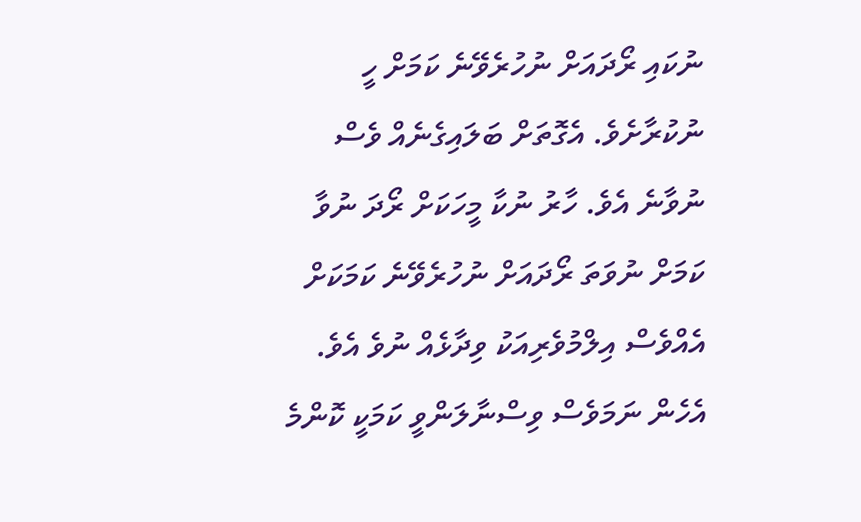ނުކައި ރޯދައަށް ނުހުރެވޭނެ ކަމަށް ހީ ނުކުރާށެވެ. އެގޮތަށް ބަލައިގެނެއް ވެސް ނުވާނެ އެވެ. ހާރު ނުކާ މީހަކަށް ރޯދަ ނުވާ ކަމަށް ނުވަތަ ރޯދައަށް ނުހުރެވޭނެ ކަމަކަށް އެއްވެސް އިލްމުވެރިއަކު ވިދާޅެއް ނުވެ އެވެ.
އެހެން ނަމަވެސް ވިސްނާލަންވީ ކަމަކީ ކޮންމެ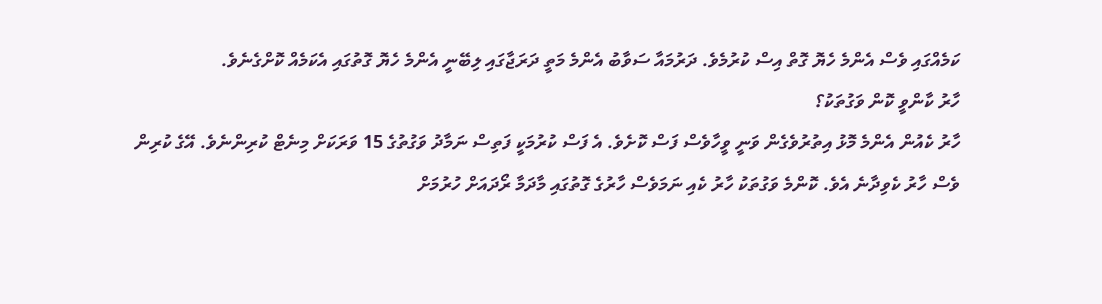ކަމެއްގައި ވެސް އެންމެ ހެޔޮ ގޮތް އިސް ކުރުމެވެ. ދަރުމައާ ސަވާބު އެންމެ މަތީ ދަރަޖާގައި ލިބޭނީ އެންމެ ހެޔޮ ގޮތުގައި އެކަމެއް ކޮށްގެނެވެ.
ހާރު ކާންވީ ކޮން ވަގުތަކު؟
ހާރު ކެއުން އެންމެ މޮޅު އިތުރުވެގެން ވަނީ ވީހާވެސް ފަސް ކޮށެވެ. އެ ފަސް ކުރުމަކީ ފަތިސް ނަމާދު ވަގުތުގެ 15 ވަރަކަށް މިނެޓް ކުރިންނެވެ. އޭގެ ކުރިން ވެސް ހާރު ކެވިދާނެ އެވެ. ކޮންމެ ވަގުތަކު ހާރު ކެއި ނަމަވެސް ހާރުގެ ގޮތުގައި މާދަމާ ރޯދައަށް ހުރުމަށް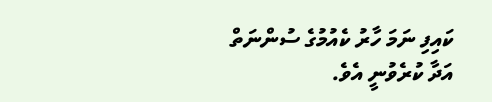ކައިފި ނަމަ ހާރު ކެއުމުގެ ސުންނަތް އަދާ ކުރެވުނީ އެވެ.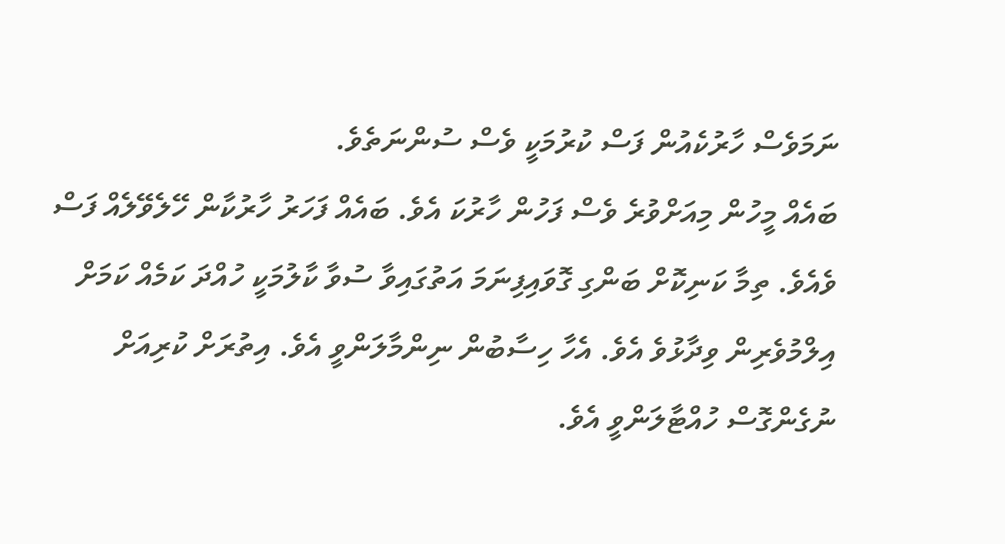ނަމަވެސް ހާރުކެއުން ފަސް ކުރުމަކީ ވެސް ސުންނަތެވެ.
ބައެއް މީހުން މިއަށްވުރެ ވެސް ފަހުން ހާރުކަ އެވެ. ބައެއް ފަހަރު ހާރުކާން ހޭލެވޭލެއް ފަސް ވެއެވެ. ތިމާ ކަނިކޮށް ބަންގި ގޮވައިފިނަމަ އަތުގައިވާ ސުވާ ކާލުމަކީ ހުއްދަ ކަމެއް ކަމަށް އިލްމުވެރިން ވިދާޅުވެ އެވެ. އެހާ ހިސާބުން ނިންމާލަންވީ އެވެ. އިތުރަށް ކުރިއަށް ނުގެންގޮސް ހުއްޓާލަންވީ އެވެ.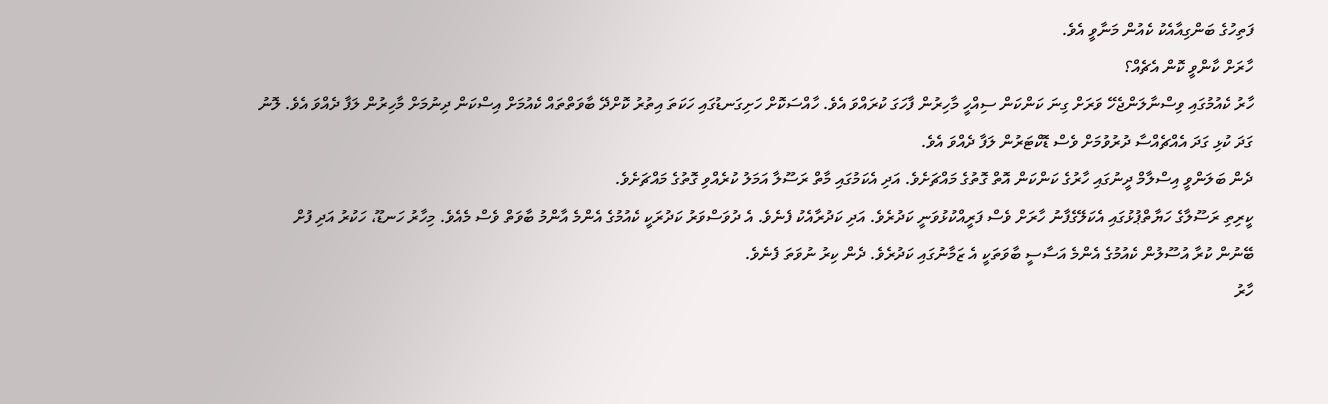ފަތިހުގެ ބަންގިއާއެކު ކެއުން މަނާވީ އެވެ.
ހާރަށް ކާންވީ ކޮން އެޗެއް؟
ހާރު ކެއުމުގައި ވިސްނާލަންޖެހޭ ވަރަށް ގިނަ ކަންކަން ސިއްހީ މާހިރުން ފާހަގަ ކުރައްވަ އެވެ. ހާއްސަކޮށް ހަށިގަނޑުގައި ހަކަތަ އިތުރު ކޮށްދޭ ބާވަތްތައް ކެއުމަށް އިސްކަން ދިނުމަށް މާހިރުން ލަފާ ދެއްވަ އެވެ. ލޮނު ގަދަ ކުޅި ގަދަ އެއްޗެއްސާ ދުރުވުމަށް ވެސް ޑޮކްޓަރުން ލަފާ ދެއްވަ އެވެ.
ދެން ބަލަންވީ އިސްލާމް ދީނުގައި ހާރުގެ ކަންކަން އޮތް ގޮތުގެ މައްޗަށެވެ. އަދި އެކަމުގައި މާތް ރަސޫލާ އަމަލު ކުރެއްވި ގޮތުގެ މައްޗަށެވެ.
ކީރިތި ރަސޫލާގެ ހަޔާތްޕުޅުގައި އެކަލޭގެފާނު ހާރަށް ވެސް ފަރީއްކުޅުވަނީ ކަދުރެވެ. އަދި ކަދުރާއެކު ފެނެވެ. އެ ދުވަސްވަރު ކަދުރަކީ ކެއުމުގެ އެންމެ އާންމު ބާވަތް ވެސް މެއެވެ. މިހާރު ހަނޑޫ، ހަކުރު އަދި ފުށް ބޭނުން ކުރާ އުސޫލުން ކެއުމުގެ އެންމެ އަސާސީ ބާވަތަކީ އެ ޒަމާނުގައި ކަދުރެވެ. ދެން ކިރު ނުވަތަ ފެނެވެ.
ހާރު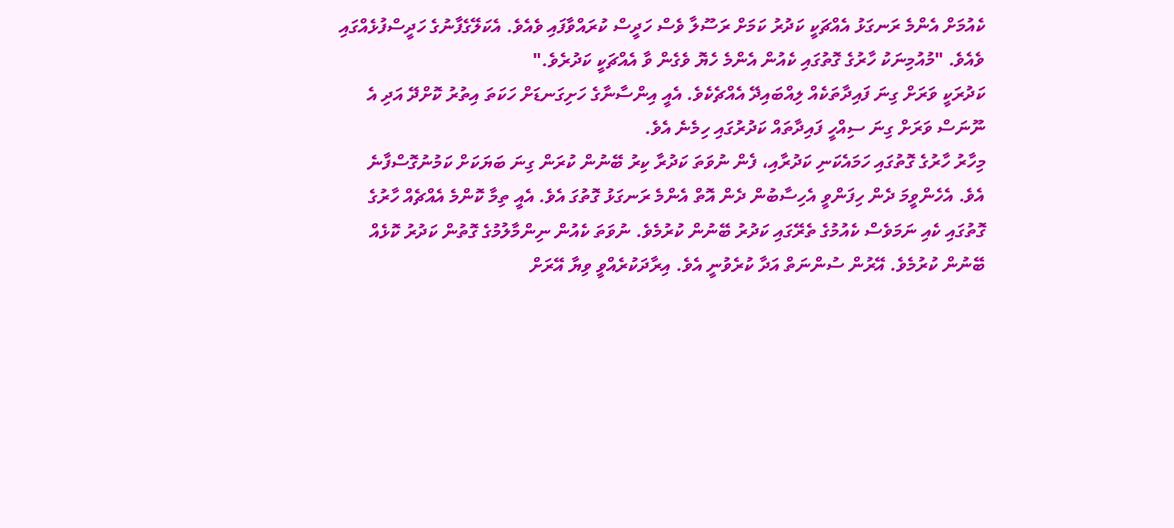ކެއުމަށް އެންމެ ރަނގަޅު އެއްޗަކީ ކަދުރު ކަމަށް ރަސޫލާ ވެސް ހަދީސް ކުރައްވާފައި ވެއެވެ. އެކަލޭގެފާނުގެ ހަދީސްފުޅެއްގައި ވެއެވެ. "މުއުމިނަކު ހާރުގެ ގޮތުގައި ކެއުން އެންމެ ހެޔޮ ވެގެން ވާ އެއްޗަކީ ކަދުރެވެ."
ކަދުރަކީ ވަރަށް ގިނަ ފައިދާތަކެއް ލިއްބައިދޭ އެއްޗެކެވެ. އެއީ އިންސާނާގެ ހަށިގަނޑަށް ހަކަތަ އިތުރު ކޮށްދޭ އަދި އެ ނޫނަސް ވަރަށް ގިނަ ސިއްހީ ފައިދާތައް ކަދުރުގައި ހިމެނެ އެވެ.
މިހާރު ހާރުގެ ގޮތުގައި ހަމައެކަނި ކަދުރާއި، ފެން ނުވަތަ ކަދުރާ ކިރު ބޭނުން ކުރަން ގިނަ ބަޔަކަށް ކަމުނުގޮސްފާނެ އެވެ. އެހެންވީމަ ދެން ހިފަންވީ އެހިސާބުން ދެން އޮތް އެންމެ ރަނގަޅު ގޮތުގަ އެވެ. އެއީ ތިމާ ކޮންމެ އެއްޗެއް ހާރުގެ ގޮތުގައި ކެއި ނަމަވެސް ކެއުމުގެ ތެރޭގައި ކަދުރު ބޭނުން ކުރުމެވެ. ނުވަތަ ކެއުން ނިންމާލުމުގެ ގޮތުން ކަދުރު ކޮޅެއް ބޭނުން ކުރުމެވެ. އޭރުން ސުންނަތް އަދާ ކުރެވުނީ އެވެ. އިރާދަކުރެއްވީ ވިޔާ އޭރަށް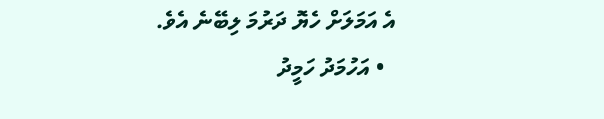އެ އަމަލަށް ހެޔޮ ދަރުމަ ލިބޭނެ އެވެ.
  • އަހުމަދު ހަމީދު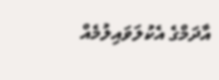އާދަމްގެ އެކުލަވައިލުމެއް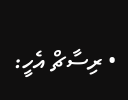• ރިސާޗް އެހީ: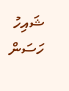ޝައިހު ހަސަން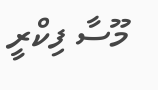މޫސާ ފިކްރީ